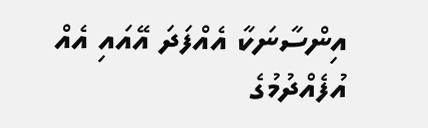އިންސާނަކާ އެއްފަދަ އޭއައި އެއް އުފެއްދުމުގެ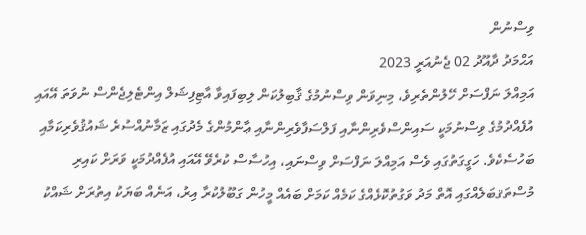ވިސްނުން
އަޙްމަދު ދާއޫދު 02 ޖެނުއަރީ 2023
އަމިއްލަ ނަފްސަށް ހޭލުންތެރިވެ، މިނިވަން ވިސްނުމުގެ ޤާބިލުކަން ލިބިފައިވާ އާޓިފިޝަލް އިންޓެލިޖެންސް ނުވަތަ އޭއައި އުފެއްދުމުގެ ވިސްނުމަކީ ސައިންސްވެރިންނާއި ފަލްސަފާވެރިންނާއި ޢާންމުންގެ މެދުގައި ޒަމާނުއްސުރެ ޝައުޤުވެރިކަމާއި ބަހުސެކެވެ. ހަގީގަތުގައި ވެސް އަމިއްލަ ނަފްސަށް ވިސްނައި، އިހުސާސް ކުރެވޭ އޭއައި އުފެއްދުމަކީ ވަރަށް ކައިރި މުސްތަޤބަލެއްގައި އޮތް މަދު ވަގުތުކޮޅެއްގެ ކަމެއް ކަމަށް ބައެއް މީހުން ގަބޫލުކުރާ އިރު، އަނެއް ބަޔަކު އިތުރަށް ޝައްކު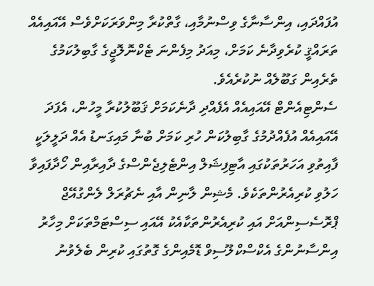އުފައްދައި، އިންސާނާގެ ވިސްނުމާއި، ގާތްކުރާ މިންވަރަކަށްވެސް އޭއައިއެއް ތަރައްޤީ ކުރެވިދާނެ ކަމަށް، މިއަދު މިފެންނަ ޓެކްނޮލޮޖީގެ ގާބިލުކަމުގެ ތެރެއިން ގަބޫލެއް ނުކުރެއެވެ.
ސެންޓިއެންޓް އޭއައިއެއް އެފެއްދި ދާނެކަމަށް ޤަބޫލުކުރާ މީހުން، އެފަދަ އޭއައިއެއް އުފެއްދުމުގެ ގާބިލުކަން ހުރި ކަމަށް ބުނާ މައިގަނޑު އެއް ދަލީލަކީ ފާއިތުވި އަހަރުތަކުގައި އާޓިފިޝަލް އިންޓެލިޖެންސްގެ ދާއިރާއިން ހޯދާފައިވާ ހަލުވި ކުރިއެރުންތަކެވެ. މެޝިން ލާނިން އާއި ނެޗުރަލް ލެންގުއޭޖް ޕްރޮސެސިންއަށް އައި ކުރިއެރުންތަކާއެކު އޭއައި ސިސްޓަމްތަކަށް މިހާރު އިންސާނުންގެ އެކްސްކްލޫސިވް ޑޮމެއިންގެ ގޮތުގައި ކުރިން ބެލެވުނު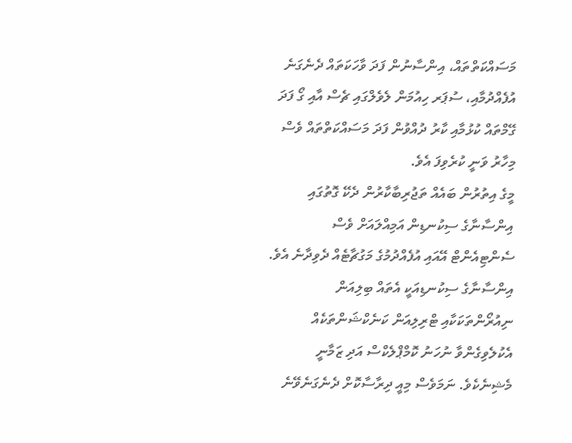މަސައްކަތްތައް، އިންސާނުން ފަދަ ވާހަކަތައް ދެނެގަނެ އުފެއްދުމާއި، ސުޕަރ ހިއުމަން ލެވެލްގައި ޗެސް އާއި ގޯ ފަދަ ގޭމްތައް ކުޅުމާއި ކާރު ދުއްވުން ފަދަ މަސައްކަތްތައް ވެސް މިހާރު ވަނީ ކުރެވިފަ އެވެ.
މީގެ އިތުރުން ބައެއް ތަޖުރިބާކާރުން ދެކޭ ގޮތުގައި އިންސާނާގެ ސިކުނޑިން އަމިއްލައަށް ވެސް ސެންޓިއެންޓް އޭއައި އުފެއްދުމުގެ މަގުޗާޓެއް ދެވިދާނެ އެވެ. އިންސާނާގެ ސިކުނޑިއަކީ އެތައް ބިލިއަން ނިއުރޯންތަކަކާއި ޓްރިލިއަން ކަނެކްޝަންތަކެއް އެކުލެވިގެންވާ ނުހަނު ކޮމްޕްލެކްސް އަދި ޒަމާނީ މެޝިނެކެވެ. ނަމަވެސް މިއީ ދިރާސާކޮށް ދެނެގަނެވޭނެ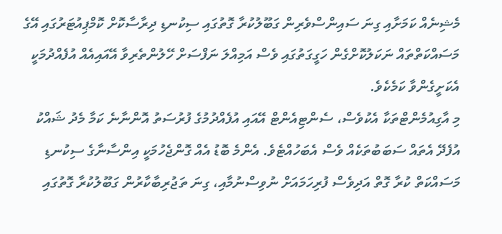މެޝިނެއް ކަމަށާއި ގިނަ ސައިންސްވެރިން ގަބޫލުކުރާ ގޮތުގައި ސިކުނޑި ދިރާސާކޮށް ކޮމްޕިއުޓަރުގައި އޭގެ މަސައްކަތްތައް ނަކަލުކޮށްގެން ހަގީގަތުގައި ވެސް އަމިއްލަ ނަފްސަށް ހޭލުންތެރިވާ އޭއައިއެއް އުފެއްދުމަކީ އެކަށީގެންވާ ކަމެކެވެ.
މި އާގިއުމެންޓްތަކާ އެކުވެސް، ސެންޓިއެންޓް އޭއައި އުފެއްދުމުގެ ފުރުސަތު އޮންނާނެ ކަމާ މެދު ޝައްކު އުފެދޭ އެތައް ސަބަބުތަކެއް ވެސް އެބަހުއްޓެވެ. އެންމެ ބޮޑު އެއް ގޮންޖެހުމަކީ އިންސާނާގެ ސިކުނޑި މަސައްކަތް ކުރާ ގޮތް އަދިވެސް ފުރިހަމައަށް ނުވިސްނުމާއި، ގިނަ ތަޖުރިބާކާރުން ގަބޫލުކުރާ ގޮތުގައި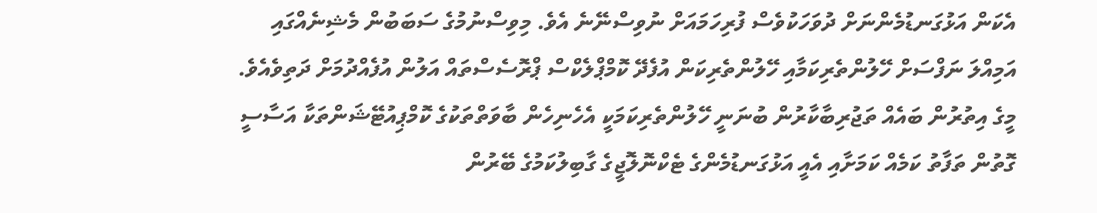އެކަން އަޅުގަނޑުމެންނަށް ދުވަހަކުވެސް ފުރިހަމައަށް ނުވިސްނޭނެ އެވެ. މިވިސްނުމުގެ ސަބަބުން މެޝިނެއްގައި އަމިއްލަ ނަފްސަށް ހޭލުންތެރިކަމާއި ހޭލުންތެރިކަން އުފެދޭ ކޮމްޕްލެކްސް ޕްރޮސެސްތައް އަލުން އުފެއްދުމަށް ދަތިވެއެވެ.
މީގެ އިތުރުން ބައެއް ތަޖުރިބާކާރުން ބުނަނީ ހޭލުންތެރިކަމަކީ އެހެނިހެން ބާވަތްތަކުގެ ކޮމްޕިއުޓޭޝަންތަކާ އަސާސީ ގޮތުން ތަފާތު ކަމެއް ކަމަށާއި އެއީ އަޅުގަނޑުމެންގެ ޓެކްނޮލޮޖީގެ ގާބިލުކަމުގެ ބޭރުން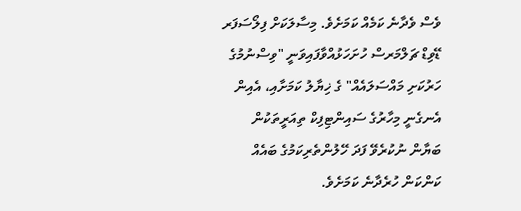ވެސް ވެދާނެ ކަމެއް ކަމަށެވެ. މިސާލަކަށް ފިލޯސަފަރ ޑޭވިޑް ޗަލްމަރސް ހުށަހަޅުއްވާފައިވަނީ "ވިސްނުމުގެ ހަރުކަށި މައްސަލައެއް" ގެ ޚިޔާލު ކަމަށާއި، އެއިން އެނގެނީ މިހާރުގެ ސައިންޓިފިކް ތިއަރީތަކުން ބަޔާން ނުކުރެވޭ ފަދަ ހޭލުންތެރިކަމުގެ ބައެއް ކަންކަން ހުރެދާނެ ކަމަށެވެ.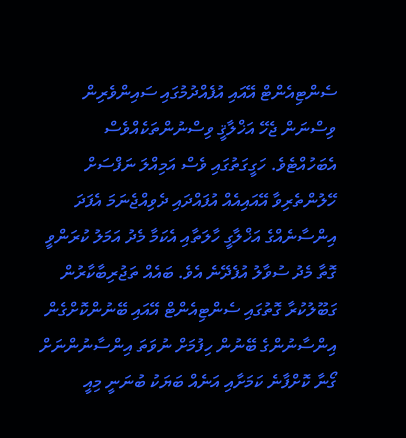ސެންޓިއެންޓް އޭއައި އުފެއްދުމުގައި ސައިންވެރިން ވިސްނަން ޖެހޭ އަޚްލާޤީ ވިސްނުންތަކެއްވެސް އެބަހުއްޓެވެ. ހަގީގަތުގައި ވެސް އަމިއްލަ ނަފްސަށް ހޭލުންތެރިވާ އޭއައިއެއް އުފައްދައި ދެވިއްޖެނަމަ އެފަދަ އިންސާނެއްގެ އަޚްލާގީ ހާލަތާއި އެކަމާ މެދު އަމަލު ކުރަންވީ ގޮތާ މެދު ސުވާލު އުފެދޭނެ އެވެ. ބައެއް ތަޖުރިބާކާރުން ގަބޫލުކުރާ ގޮތުގައި ސެންޓިއެންޓް އޭއައި ބޭނުންކޮށްގެން އިންސާނުންގެ ބޭނުން ހިފުމަށް ނުވަތަ އިންސާނުންނަށް ގޯނާ ކޮށްފާނެ ކަމަށާއި އަނެއް ބަޔަކު ބުނަނީ މިއީ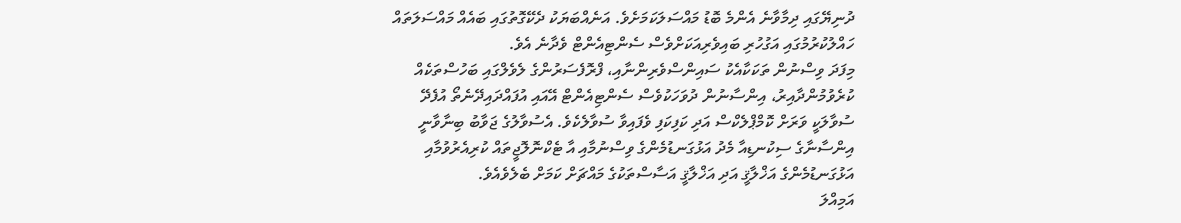ދުނިޔޭގައި ދިމާވާނެ އެންމެ ބޮޑު މައްސަލަކަމަށެވެ. އަނެއްބަޔަކު ދެކޭގޮތުގައި ބައެއް މައްސަލަތައް ހައްލުކުރުމުގައި އަގުހުރި ބައިވެރިއަކަށްވެސް ސެންޓިއެންޓް ވެދާނެ އެވެ.
މިފަދަ ވިސްނުން ތަކަކާއެކު ސައިންސްވެރިންނާއި، ފްރޮފެސަރުންގެ ލެވެލްގައި ބަހުސްތަކެއް ކުރެވުމުންދާއިރު، އިންސާނުން ދުވަހަކުވެސް ސެންޓިއެންޓް އޭއައި އުފައްދައިދޭނެތޯ އުފެދޭ ސުވާލަކީ ވަރަށް ކޮމްޕްލެކްސް އަދި ކަފިކަފި ވެފައިވާ ސުވާލެކެވެ. އެސުވާލުގެ ޖަވާބު ބިނާވާނީ އިންސާނާގެ ސިކުނޑިއާ މެދު އަޅުގަނޑުމެންގެ ވިސްނުމާއި އާ ޓެކްނޮލޮޖީތައް ކުރިއެރުވުމާއި އަޅުގަނޑުމެންގެ އަޚްލާޤީ އަދި އަޚްލާޤީ އަސާސްތަކުގެ މައްޗަށް ކަމަށް ބެލެވެއެވެ.
އަމިއްލަ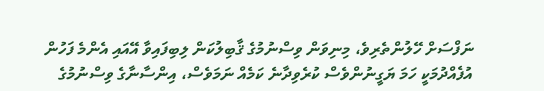ނަފްސަށް ހޭލުންތެރިވެ، މިނިވަން ވިސްނުމުގެ ޤާބިލުކަން ލިބިފައިވާ އޭއައި އެންމެ ފަހުން އުފެއްދުމަކީ ހަމަ ޔަގީނުންވެސް ކުރެވިދާނެ ކަމެއް ނަމަވެސް، އިންސާނާގެ ވިސްނުމުގެ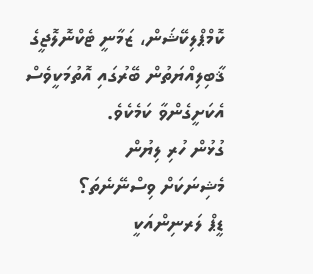ކޮމްޕްލިކޭޝަން، ޒަމާނީ ޓެކްނޮލޮޖީގެ ޤާބިލިއްޔަތުން ބޭރުގައި އޮތުމަކީވެސް އެކަށީގެންވާ ކަމެކެވެ.
ގުޅުން ހުރި ލިޔުން
މެޝިނަކަށް ވިސްނޭނެތަ؟
ޑީޕް ލަރނިންއަކީ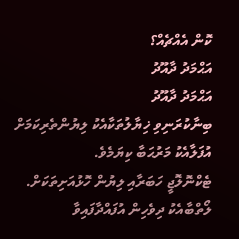ކޮން އެއްޗެއް؟
އަޙްމަދު ދާއޫދު
އަޙްމަދު ދާއޫދު
ބިނާކުރަނިވި ޚިޔާލުތަކާއެކު ލިޔުންތެރިކަމަށް އުފަލާއެކު މަރުޙަބާ ކިޔަމެވެ.
ޓެކްނޮލޮޖީ ހަބަރާއި ލިޔުން ހޮޅުއަށިތަކަށް.
ލޯތްބާއެކު ދިވެހިން އުފައްދާފައިވާ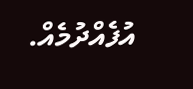އުފެއްދުމެއް.